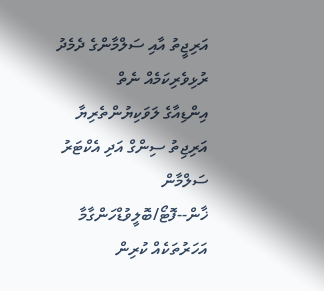އަރިޖީތު އާއި ސަލްމާންގެ ދެމެދު ރުޅިވެރިކަމެއް ނެތް
އިންޑިއާގެ ލަވަކިޔުންތެރިޔާ އަރިޖިތު ސިންގް އަދި އެކްޓަރު ސަލްމާން ޚާން--ފޮޓޯ/ބޮލީވުޑްހަންގާމާ
އަހަރުތަކެއް ކުރިން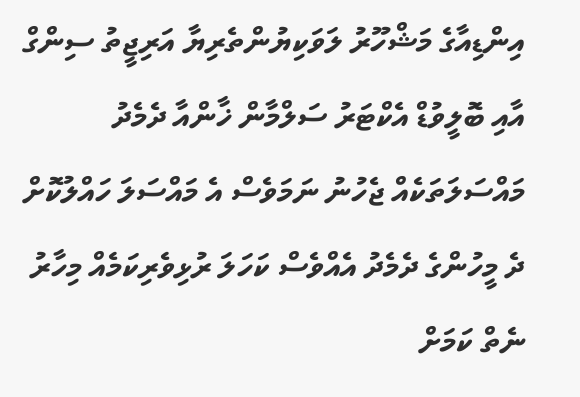އިންޑިއާގެ މަޝްހޫރު ލަވަކިޔުންތެރިޔާ އަރިޖީތު ސިންގް އާއި ބޮލީވުޑް އެކްޓަރު ސަލްމާން ޚާންއާ ދެމެދު މައްސަލަތަކެއް ޖެހުނު ނަމަވެސް އެ މައްސަލަ ހައްލުކޮށް ދެ މީހުންގެ ދެމެދު އެއްވެސް ކަހަލަ ރުޅިވެރިކަމެއް މިހާރު ނެތް ކަމަށް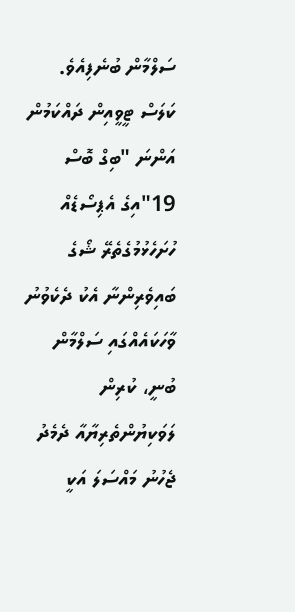ސަލްމާން ބުނެފިއެވެ.
ކަލަސް ޓީވީއިން ދައްކަމުން އަންނަ "ބިގް ބޮސް 19"އިގެ އެޕިސޯޑެއް ހުށަހެޅުމުގެތެރޭ ޝޯގެ ބައިވެރިންނާ އެކު ދެކެވުނު ވާހަކައެއްގައި ސަލްމާން ބުނީ، ކުރިން ލަވަކިޔުންތެރިޔާއާ ދެމެދު ޖެހުނު މައްސަލަ އަކީ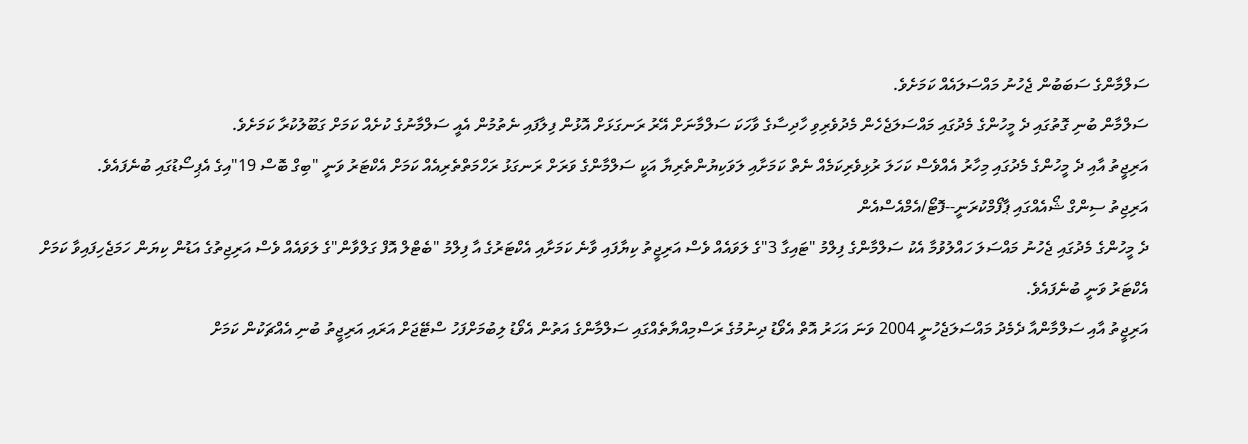ސަލްމާންގެ ސަބަބުން ޖެހުނު މައްސަލައެއް ކަމަށެވެ.
ސަލްމާން ބުނި ގޮތުގައި ދެ މީހުންގެ މެދުގައި މައްސަލަޖެހެން މެދުވެރިވި ހާދިސާގެ ވާހަކަ ސަލްމާނަށް އޭރު ރަނގަޅަށް އޮޅުން ފިލާފައި ނެތުމުން އެއީ ސަލްމާނުގެ ކުށެއް ކަމަށް ގަބޫލުކުރާ ކަމަށެވެ.
އަރިޖީތު އާއި ދެ މީހުންގެ މެދުގައި މިހާރު އެއްވެސް ކަހަލަ ރުޅިވެރިކަމެއް ނެތް ކަމަށާއި ލަވަކިޔުންތެރިޔާ އަކީ ސަލްމާންގެ ވަރަށް ރަނގަޅު ރަހްމަތްތެރިއެއް ކަމަށް އެކްޓަރު ވަނީ "ބިގް ބޮސް 19"އިގެ އެޕިސޯޑުގައި ބުނެފައެވެ.
އަރިޖިތު ސިންގް ޝޯއެއްގައި ޕާފޯމްކުރަނީ--ފޮޓޯ/އެމްއެސްއެން
ދެ މީހުންގެ މެދުގައި ޖެހުނު މައްސަލަ ހައްލުވުމާ އެކު ސަލްމާންގެ ފިލްމު "ޓައިގާ 3"ގެ ލަވައެއް ވެސް އަރިޖީތު ކިޔާފައި ވާނެ ކަމަށާއި އެކްޓަރުގެ އާ ފިލްމު "ބެޓްލް އޮފް ގަލްވާން"ގެ ލަވައެއް ވެސް އަރިޖިތުގެ އަޑުން ކިޔަން ހަމަޖެހިފައިވާ ކަމަށް އެކްޓަރު ވަނީ ބުނެފައެވެ.
އަރިޖީތު އާއި ސަލްމާންއާ ދެމެދު މައްސަލަޖެހުނީ 2004 ވަނަ އަހަރު އޮތް އެވޯޑު ދިނުމުގެ ރަސްމިއްޔާތެއްގައި ސަލްމާންގެ އަތުން އެވޯޑު ލިބުމަށްފަހު ސްޓޭޖަށް އަރައި އަރިޖީތު ބުނި އެއްޗަކުން ކަމަށް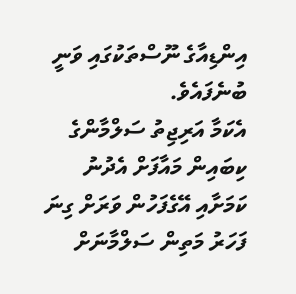އިންޑިއާގެ ނޫސްތަކުގައި ވަނީ ބުނެފައެވެ.
އެކަމާ އަރިޖިތު ސަލްމާންގެ ކިބައިން މައާފަށް އެދުނު ކަމަށާއި އޭގެފަހުން ވަރަށް ގިނަ ފަހަރު މަތިން ސަލްމާނަށް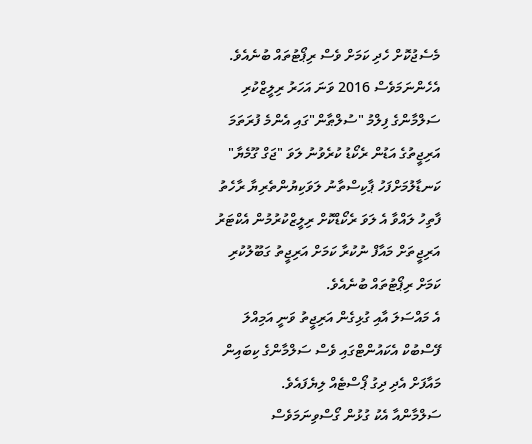މެސެޖުކޮށް ހެދި ކަމަށް ވެސް ރިޕޯޓުތައް ބުނެއެވެ.
އެހެންނަމަވެސް 2016 ވަނަ އަހަރު ރިލީޒްކުރި ސަލްމާންގެ ފިލްމު "ސުލްޠާން"ގައި އެންމެ ފުރަތަމަ އަރިޖީތުގެ އަޑުން ރެކޯޑު ކުރެވުނު ލަވަ "ޖަގް ގޫމެޔާ" ކަނޑާލުމަށްފަހު ޕާކިސްތާނު ލަވަކިޔުންތެރިޔާ ރާހެތު ފާތިހު ލައްވާ އެ ލަވަ ރެކޯޑްކޮށް ރިލީޒްކުރުމުން އެކްޓަރު އަރިޖީތަށް މައާފް ނުކުރާ ކަމަށް އަރިޖީތު ގަބޫލުކުރި ކަމަށް ރިޕޯޓުތައް ބުނެއެވެ.
އެ މައްސަލަ އާއި ގުޅިގެން އަރިޖީތު ވަނީ އަމިއްލަ ފޭސްބުކް އެކައުންޓްގައި ވެސް ސަލްމާންގެ ކިބައިން މައާފަށް އެދި ދިގު ޕޯސްޓެއް ލިޔެފައެވެ.
ސަލްމާންއާ އެކު ގުޅުން ގޯސްވިނަމަވެސް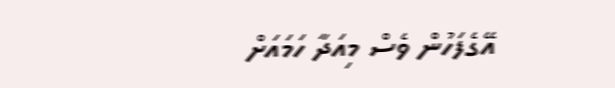އޭގެފަހުން ވެސް މިއަދާ ހަމައަށް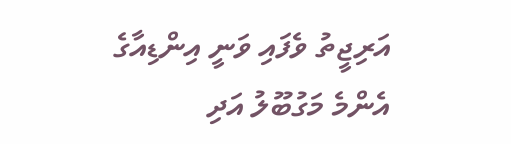އަރިޖީތު ވެފައި ވަނީ އިންޑިއާގެ އެންމެ މަގުބޫލު އަދި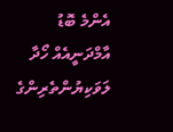އެންމެ ބޮޑު އާމްދަނީއެއް ހޯދާ ލަވަކިޔުންތެރިންގެ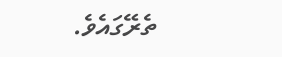ތެރޭގައެވެ.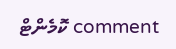comment ކޮމެންޓް